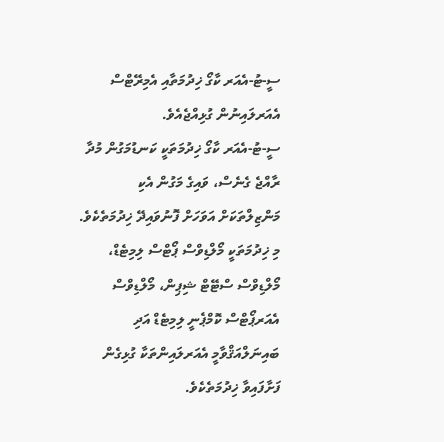ސީ-ޓު-އެއަރ ކާގޯ ޚިދުމަތާއި އެމިރޭޓްސް އެއަރލައިނުން ގުޅިއްޖެއެވެ.
ސީ-ޓު-އެއަރ ކާގޯ ޚިދުމަތަކީ ކަނޑުމަގުން މުދާ ރާއްޖެ ގެނެސް، ވައިގެ މަގުން އެކި މަންޒިލްތަކަށް އަވަހަށް ފޮނުވައިދޭ ޚިދުމަތެކެވެ.
މި ޚިދުމަތަކީ މޯލްޑިވްސް ޕޯޓްސް ލިމިޓެޑް، މޯލްޑިވްސް ސްޓޭޓް ޝިޕިން، މޯލްޑިވްސް އެއަރޕޯޓްސް ކޮމްޕެނީ ލިމިޓެޑް އަދި ބައިނަލްއަޤްވާމީ އެއަރލައިންތަކާ ގުޅިގެން ފަށާފައިވާ ޚިދުމަތެކެވެ.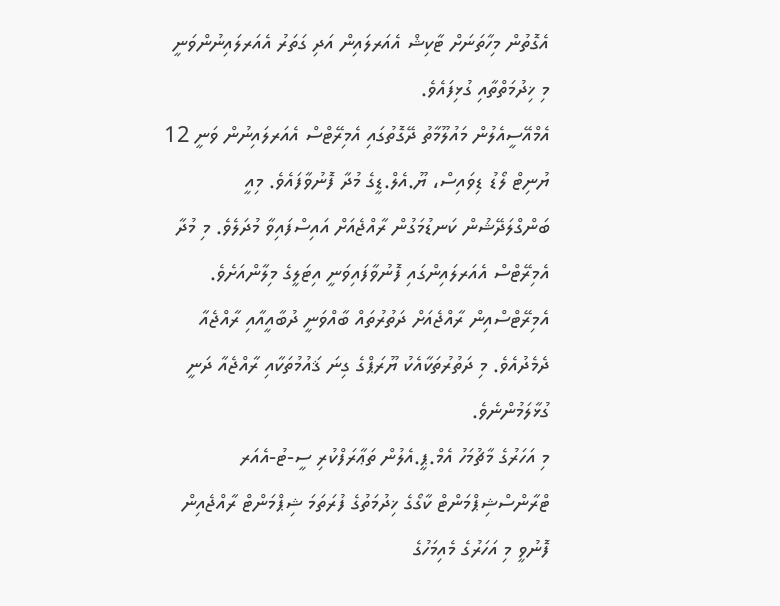އެގޮތުން މިހާތަނަށް ޓާކިޝް އެއަރލައިން އަދި ގަތަރު އެއަރލައިނުންވަނީ މި ޚިދުމަތްތާއި ގުޅިފައެވެ.
އެމްއޭސީއެލުން މައުލޫމާތު ދޭގޮތުގައި އެމިރޭޓްސް އެއަރލައިނުން ވަނީ 12 ޔުނިޓް ލޯޑު ޑިވައިސް، ޔޫ.އެލް.ޑީގެ މުދާ ފޮނުވާފައެވެ. މިއީ ބަންގްލަދޭޝުން ކަނޑުމަގުން ރާއްޖެއަށް އައިސްފައިވާ މުދަލެވެ. މި މުދާ އެމިރޭޓްސް އެއަރލައިންގައި ފޮނުވާފައިވަނީ އިޓަލީގެ މިލާންއަށެވެ.
އެމިރޭޓްސްއިން ރާއްޖެއަށް ދަތުރުތައް ބާއްވަނީ ދުބާއީއާއި ރާއްޖެއާ ދެމެދުއެވެ. މި ދަތުރުތަކާއެކު ޔޫރަޕްގެ ގިނަ ޤައުމުތަކާއި ރާއްޖެއާ ދަނީ ގުޅާލަމުންނެވެ.
މި އަހަރުގެ މާޗުމަހު އެމް.ޕީ.އެލުން ތަޢާރަފްކުރި ސީ-ޓު-އެއަރ ޓްރާންސްޝިޕްމަންޓް ކާގޯގެ ޚިދުމަތުގެ ފުރަތަމަ ޝިޕްމަންޓް ރާއްޖެއިން ފޮނުވީ މި އަހަރުގެ މެއިމަހުގެ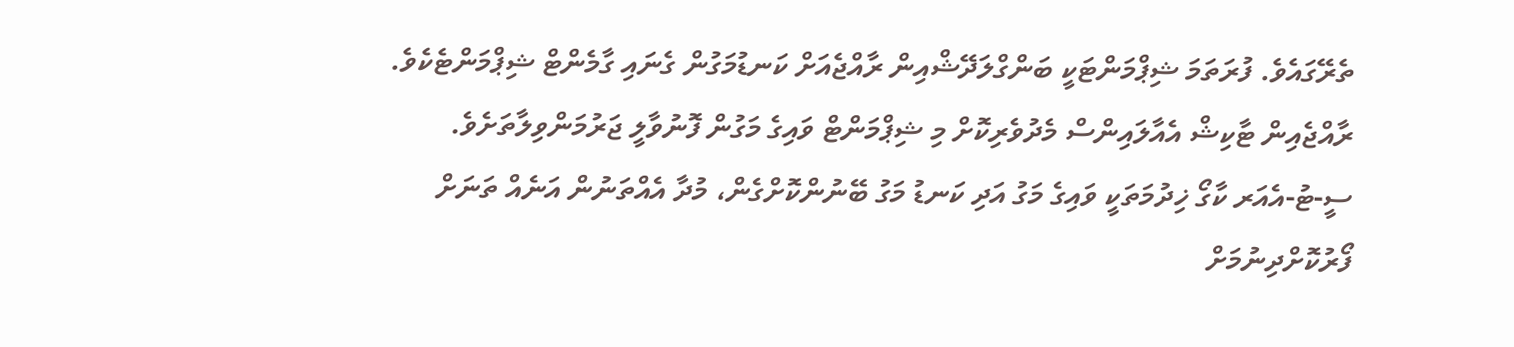ތެރޭގައެވެ. ފުރަތަމަ ޝިޕްމަންޓަކީ ބަންގްލަދޭޝްއިން ރާއްޖެއަށް ކަނޑުމަގުން ގެނައި ގާމެންޓް ޝިޕްމަންޓެކެވެ. ރާއްޖެއިން ޓާކިޝް އެއާލައިންސް މެދުވެރިކޮށް މި ޝިޕްމަންޓް ވައިގެ މަގުން ފޮނުވާލީ ޖަރުމަންވިލާތަށެވެ.
ސީ-ޓު-އެއަރ ކާގޯ ޚިދުމަތަކީ ވައިގެ މަގު އަދި ކަނޑު މަގު ބޭނުންކޮށްގެން، މުދާ އެއްތަނުން އަނެއް ތަނަށް ފޯރުކޮށްދިނުމަށް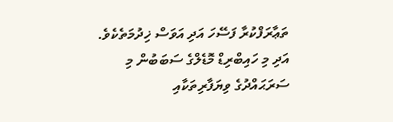ތަޢާރަފްކުރާ ފަސޭހަ އަދި އަވަސް ޚިދުމަތެކެވެ. އަދި މި ހައިބްރިޑް މޮޑެލްގެ ސަބަބުން މި ސަރަޙައްދުގެ ވިޔަފާރިތަކާއި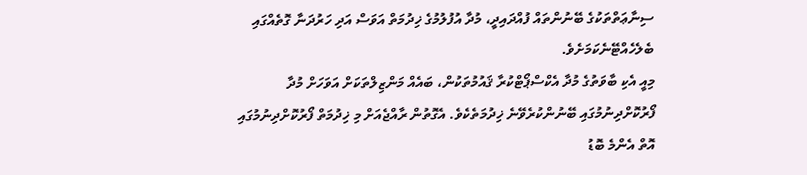ސިނާޢަތްތަކުގެ ބޭނުންތައް ފުއްދައިދީ، މުދާ އުފުލުމުގެ ޚިދުމަތް އަވަސް އަދި ހަރުދަނާ ގޮތެއްގައި ބެލެހެއްޓޭނެކަމަށެވެ.
މިއީ އެކި ބާވަތުގެ މުދާ އެކްސްޕޯޓްކުރާ ޤައުމުތަކުން، ބައެއް މަންޒިލްތަކަށް އަވަހަށް މުދާ ފޯރުކޮށްދިނުމުގައި ބޭނުންކުރެވޭނެ ޚިދުމަތެކެވެ. އެގޮތުން ރާއްޖެއަށް މި ޚިދުމަތް ފޯރުކޮށްދިނުމުގައި އޮތް އެންމެ ބޮޑު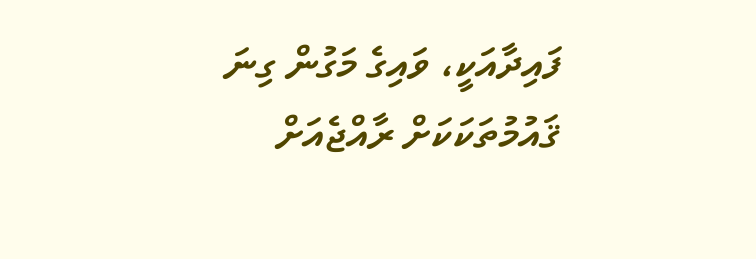ފައިދާއަކީ، ވައިގެ މަގުން ގިނަ ޤައުމުތަކަކަށް ރާއްޖެއަށް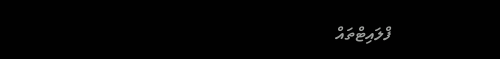ފްލައިޓްތައް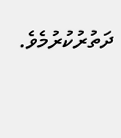ދަތުރުކުރުމެވެ.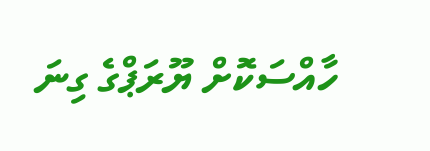ހާއްސަކޮށް ޔޫރަޕްގެ ގިނަ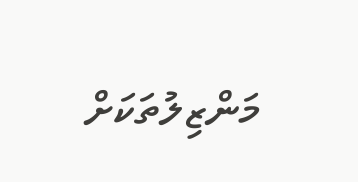މަންޒިލުތަކަށް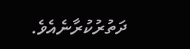ދަތުރުކުރާނެއެވެ.